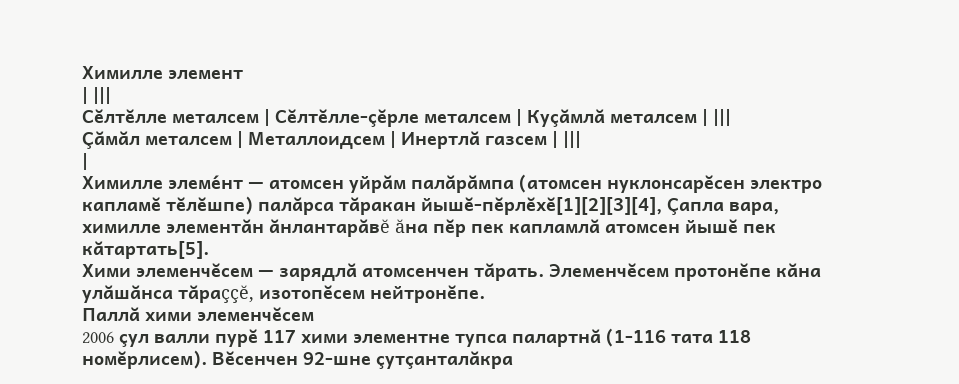Химилле элемент
| |||
Сĕлтĕлле металсем | Сĕлтĕлле-çĕрле металсем | Куçăмлă металсем | |||
Çăмăл металсем | Металлоидсем | Инертлă газсем | |||
|
Химилле элеме́нт — атомсен уйрăм палăрăмпа (атомсен нуклонсарĕсен электро капламĕ тĕлĕшпе) палăрса тăракан йышĕ-пĕрлĕхĕ[1][2][3][4], Çапла вара, химилле элементăн ăнлантарăвĕ ăна пĕр пек капламлă атомсен йышĕ пек кăтартать[5].
Хими элеменчĕсем — зарядлă атомсенчен тăрать. Элеменчĕсем протонĕпе кăна улăшăнса тăраççĕ, изотопĕсем нейтронĕпе.
Паллă хими элеменчĕсем
2006 çул валли пурĕ 117 хими элементне тупса палартнă (1-116 тата 118 номĕрлисем). Вĕсенчен 92-шне çутçанталăкра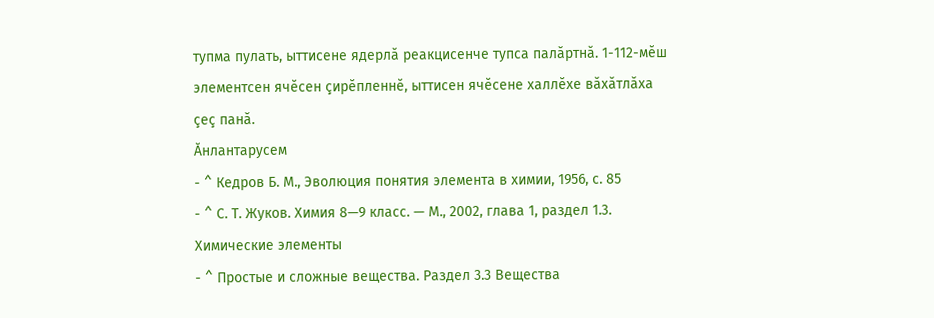тупма пулать, ыттисене ядерлă реакцисенче тупса палăртнă. 1-112-мĕш элементсен ячĕсен çирĕпленнĕ, ыттисен ячĕсене халлĕхе вăхăтлăха çеç панă.
Ӑнлантарусем
- ^ Кедров Б. М., Эволюция понятия элемента в химии, 1956, с. 85
- ^ С. Т. Жуков. Химия 8—9 класс. — М., 2002, глава 1, раздел 1.3. Химические элементы
- ^ Простые и сложные вещества. Раздел 3.3 Вещества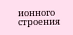ионного строения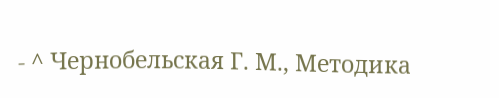- ^ Чернобельская Г. М., Методика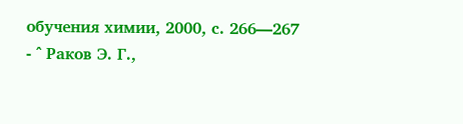обучения химии, 2000, с. 266—267
- ^ Раков Э. Г.,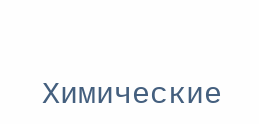Химические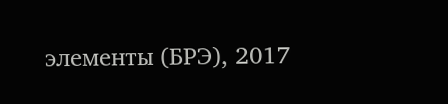элементы (БРЭ), 2017